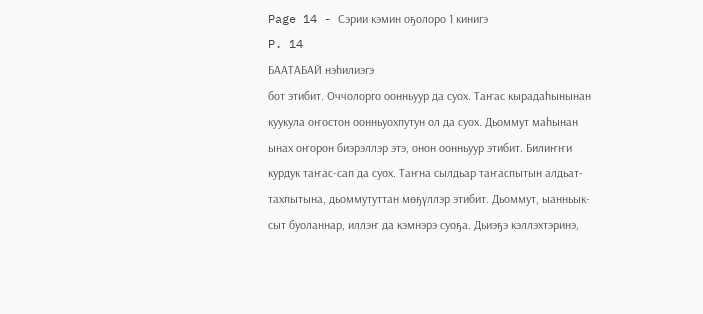Page 14 - Сэрии кэмин оҕолоро 1 кинигэ
P. 14
БААТАБАЙ нэһилиэгэ
бот этибит. Оччолорго оонньуур да суох. Таҥас кырадаһынынан
куукула оҥостон оонньуохпутун ол да суох. Дьоммут маһынан
ынах оҥорон биэрэллэр этэ, онон оонньуур этибит. Билиҥҥи
курдук таҥас-сап да суох. Таҥна сылдьар таҥаспытын алдьат-
тахпытына, дьоммутуттан мөҕүллэр этибит. Дьоммут, ыанньык-
сыт буоланнар, иллэҥ да кэмнэрэ суоҕа. Дьиэҕэ кэллэхтэринэ,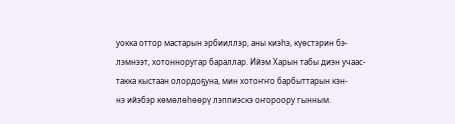уокка оттор мастарын эрбииллэр, аны киэһэ, күөстэрин бэ-
лэмнээт, хотонноругар бараллар. Ийэм Харын табы диэн учаас-
такка кыстаан олордоҕуна, мин хотоҥҥо барбыттарын кэн-
нэ ийэбэр көмөлөһөөрү лэппиэскэ оҥороору гынным.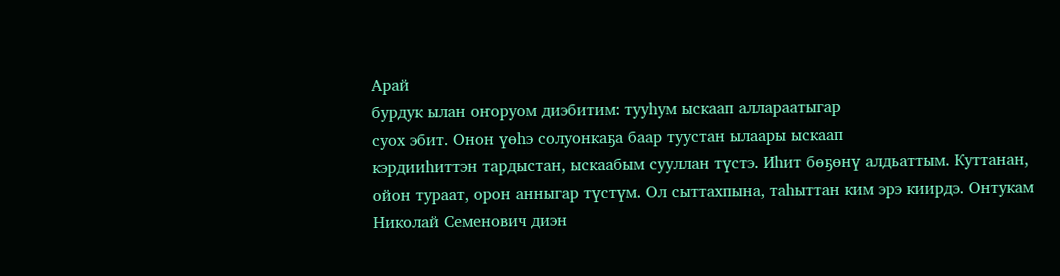Арай
бурдук ылан оҥоруом диэбитим: тууһум ыскаап аллараатыгар
суох эбит. Онон үөһэ солуонкаҕа баар туустан ылаары ыскаап
кэрдииһиттэн тардыстан, ыскаабым сууллан түстэ. Иһит бөҕөнү алдьаттым. Куттанан,
ойон тураат, орон анныгар түстүм. Ол сыттахпына, таһыттан ким эрэ киирдэ. Онтукам
Николай Семенович диэн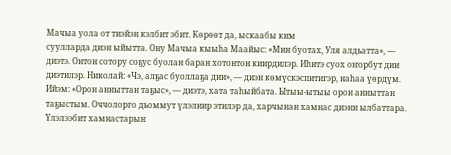Мачыа уола от тиэйэн кэлбит эбит. Көрөөт да, ыскаабы ким
суулларда диэн ыйытта. Ону Мачыа кыыһа Маайыс: «Мин буотах, Уля алдьатта», —
диэтэ. Онтон сотору соҕус буолан баран хотонтон киирдилэр. Иһитэ суох оҥорбут дии
диэтилэр. Николай: «Чэ, алҕас буоллаҕа дии», — диэн көмүскэспитигэр, наһаа үөрдүм.
Ийэм: «Орон анныттан таҕыс», — диэтэ, хата таһыйбата. Ытыы-ытыы орон анныттан
таҕыстым. Оччолорго дьоммут үлэлиир этилэр да, харчынан хамнас диэни ылбаттара.
Үлэлээбит хамнастарын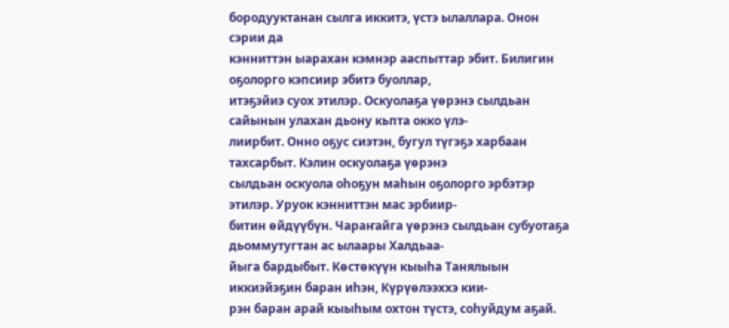бородууктанан сылга иккитэ, үстэ ылаллара. Онон сэрии да
кэнниттэн ыарахан кэмнэр ааспыттар эбит. Билигин оҕолорго кэпсиир эбитэ буоллар,
итэҕэйиэ суох этилэр. Оскуолаҕа үөрэнэ сылдьан сайынын улахан дьону кьпта окко үлэ-
лиирбит. Онно оҕус сиэтэн, бугул түгэҕэ харбаан тахсарбыт. Кэлин оскуолаҕа үөрэнэ
сылдьан оскуола оһоҕун маһын оҕолорго эрбэтэр этилэр. Уруок кэнниттэн мас эрбиир-
битин өйдүүбүн. Чараҥайга үөрэнэ сылдьан субуотаҕа дьоммутугтан ас ылаары Халдьаа-
йыга бардыбыт. Көстөкүүн кыыһа Танялыын иккиэйэҕин баран иһэн, Күрүөлээххэ кии-
рэн баран арай кыыһым охтон түстэ, соһуйдум аҕай.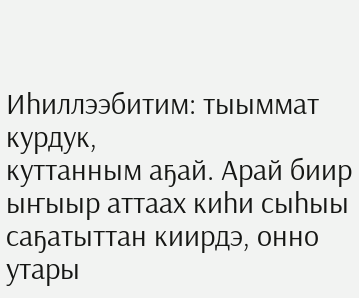Иһиллээбитим: тыыммат курдук,
куттанным аҕай. Арай биир ыҥыыр аттаах киһи сыһыы саҕатыттан киирдэ, онно утары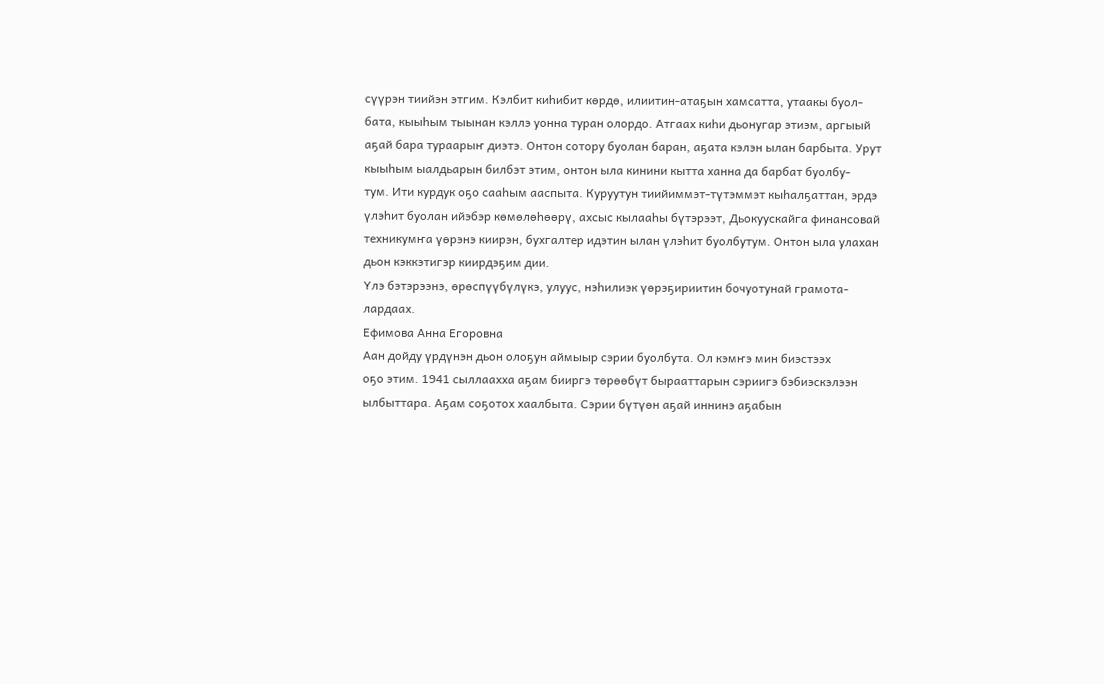сүүрэн тиийэн этгим. Кэлбит киһибит көрдө, илиитин-атаҕын хамсатта, утаакы буол-
бата, кыыһым тыынан кэллэ уонна туран олордо. Атгаах киһи дьонугар этиэм, аргыый
аҕай бара тураарыҥ диэтэ. Онтон сотору буолан баран, аҕата кэлэн ылан барбыта. Урут
кыыһым ыалдьарын билбэт этим, онтон ыла кинини кытта ханна да барбат буолбу-
тум. Ити курдук оҕо сааһым ааспыта. Куруутун тиийиммэт-түтэммэт кыһалҕаттан, эрдэ
үлэһит буолан ийэбэр көмөлөһөөрү, ахсыс кылааһы бүтэрээт, Дьокуускайга финансовай
техникумҥа үөрэнэ киирэн, бухгалтер идэтин ылан үлэһит буолбутум. Онтон ыла улахан
дьон кэккэтигэр киирдэҕим дии.
Үлэ бэтэрээнэ, өрөспүүбүлүкэ, улуус, нэһилиэк үөрэҕириитин бочуотунай грамота-
лардаах.
Ефимова Анна Егоровна
Аан дойду үрдүнэн дьон олоҕун аймыыр сэрии буолбута. Ол кэмҥэ мин биэстээх
оҕо этим. 1941 сыллаахха аҕам бииргэ төрөөбүт бырааттарын сэриигэ бэбиэскэлээн
ылбыттара. Аҕам соҕотох хаалбыта. Сэрии бүтүөн аҕай иннинэ аҕабын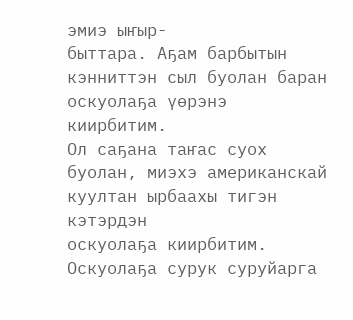эмиэ ыҥыр-
быттара. Аҕам барбытын кэнниттэн сыл буолан баран оскуолаҕа үөрэнэ киирбитим.
Ол саҕана таҥас суох буолан, миэхэ американскай куултан ырбаахы тигэн кэтэрдэн
оскуолаҕа киирбитим. Оскуолаҕа сурук суруйарга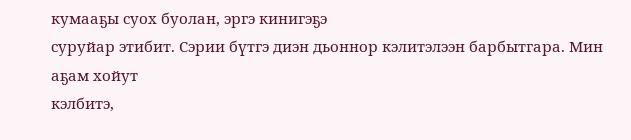кумааҕы суох буолан, эргэ кинигэҕэ
суруйар этибит. Сэрии бүтгэ диэн дьоннор кэлитэлээн барбытгара. Мин аҕам хойут
кэлбитэ,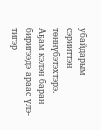убайдарым сэрииттэн төннүбэтэхтэрэ. Аҕам кэлэн баран биригээдэ араас үлэ-
тигэр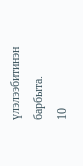үлэлээбитинэн барбыта.
10